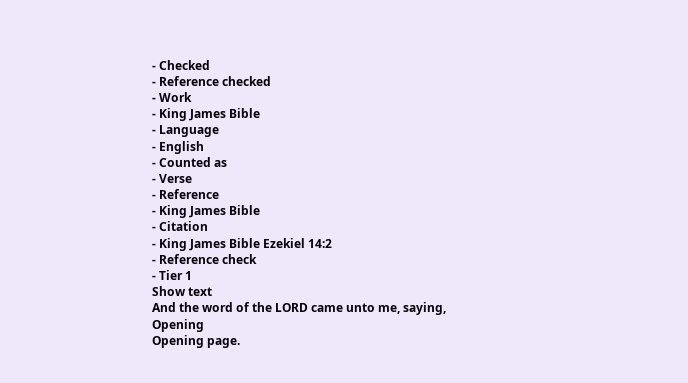- Checked
- Reference checked
- Work
- King James Bible
- Language
- English
- Counted as
- Verse
- Reference
- King James Bible
- Citation
- King James Bible Ezekiel 14:2
- Reference check
- Tier 1
Show text
And the word of the LORD came unto me, saying,
Opening
Opening page.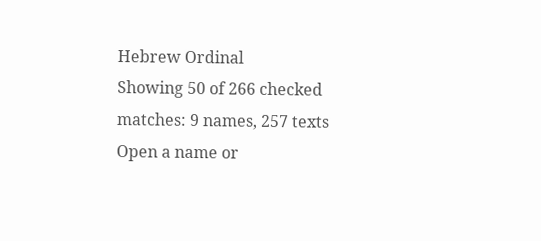Hebrew Ordinal
Showing 50 of 266 checked matches: 9 names, 257 texts
Open a name or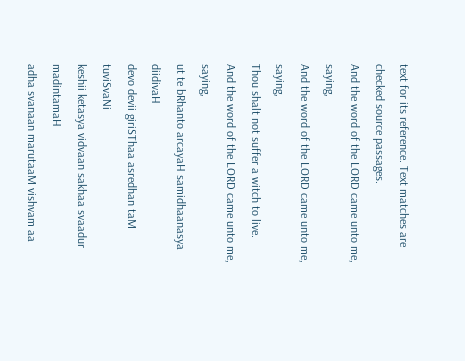text for its reference. Text matches are checked source passages.
And the word of the LORD came unto me, saying,
And the word of the LORD came unto me, saying,
Thou shalt not suffer a witch to live.
And the word of the LORD came unto me, saying,
ut te bRhanto arcayaH samidhaanasya diidivaH
devo devii giriSThaa asredhan taM tuviSvaNi
keshii ketasya vidvaan sakhaa svaadur madintamaH
adha svanaan marutaaM vishvam aa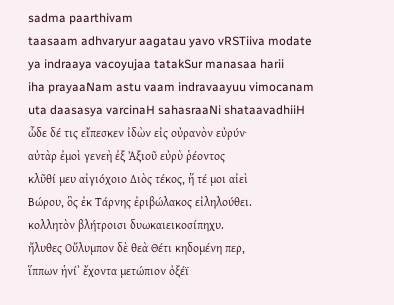sadma paarthivam
taasaam adhvaryur aagatau yavo vRSTiiva modate
ya indraaya vacoyujaa tatakSur manasaa harii
iha prayaaNam astu vaam indravaayuu vimocanam
uta daasasya varcinaH sahasraaNi shataavadhiiH
ὧδε δέ τις εἴπεσκεν ἰδὼν εἰς οὐρανὸν εὐρύν·
αὐτὰρ ἐμοὶ γενεὴ ἐξ Ἀξιοῦ εὐρὺ ῥέοντος
κλῦθί μευ αἰγιόχοιο Διὸς τέκος, ἥ τέ μοι αἰεὶ
Βώρου, ὃς ἐκ Τάρνης ἐριβώλακος εἰληλούθει.
κολλητὸν βλήτροισι δυωκαιεικοσίπηχυ.
ἤλυθες Οὔλυμπον δὲ θεὰ Θέτι κηδομένη περ,
ἵππων ἡνίʼ ἔχοντα μετώπιον ὀξέϊ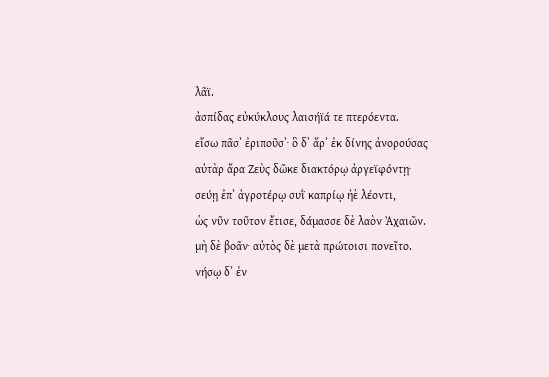λᾶϊ.
ἀσπίδας εὐκύκλους λαισήϊά τε πτερόεντα.
εἴσω πᾶσʼ ἐριποῦσʼ· ὃ δʼ ἄρʼ ἐκ δίνης ἀνορούσας
αὐτὰρ ἄρα Ζεὺς δῶκε διακτόρῳ ἀργεϊφόντῃ·
σεύῃ ἐπʼ ἀγροτέρῳ συῒ καπρίῳ ἠὲ λέοντι,
ὡς νῦν τοῦτον ἔτισε, δάμασσε δὲ λαὸν Ἀχαιῶν.
μὴ δὲ βοᾶν· αὐτὸς δὲ μετὰ πρώτοισι πονεῖτο.
νήσῳ δʼ ἐν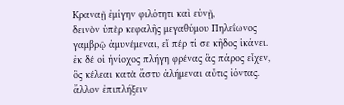Κραναῇ ἐμίγην φιλότητι καὶ εὐνῇ,
δεινὸν ὑπὲρ κεφαλῆς μεγαθύμου Πηλεΐωνος
γαμβρῷ ἀμυνέμεναι, εἴ πέρ τί σε κῆδος ἱκάνει.
ἐκ δέ οἱ ἡνίοχος πλήγη φρένας ἃς πάρος εἶχεν,
ὃς κέλεαι κατὰ ἄστυ ἀλήμεναι αὖτις ἰόντας.
ἄλλον ἐπιπλήξειν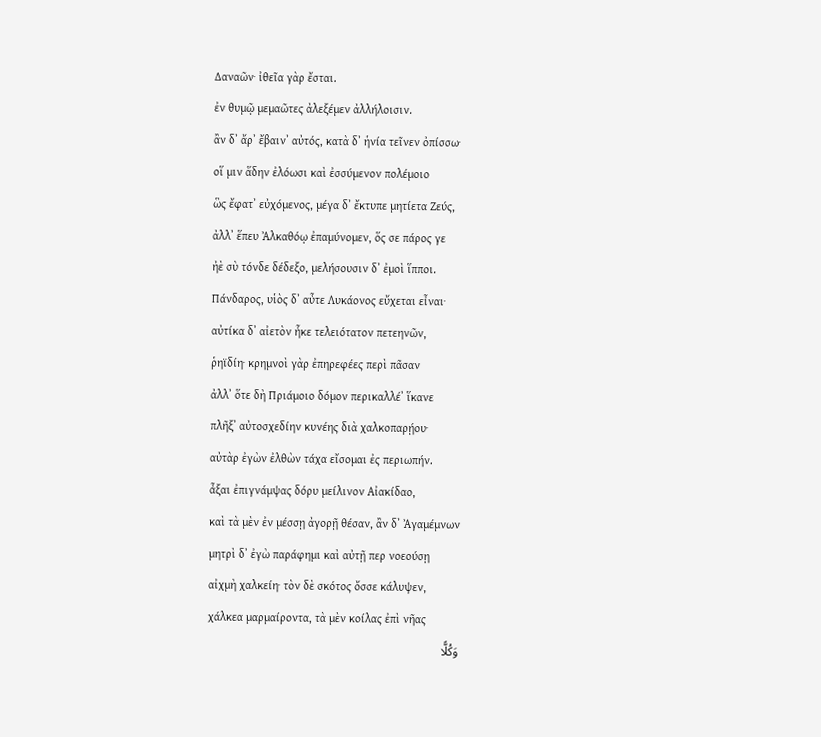Δαναῶν· ἰθεῖα γὰρ ἔσται.
ἐν θυμῷ μεμαῶτες ἀλεξέμεν ἀλλήλοισιν.
ἂν δʼ ἄρʼ ἔβαινʼ αὐτός, κατὰ δʼ ἡνία τεῖνεν ὀπίσσω·
οἵ μιν ἅδην ἐλόωσι καὶ ἐσσύμενον πολέμοιο
ὣς ἔφατʼ εὐχόμενος, μέγα δʼ ἔκτυπε μητίετα Ζεύς,
ἀλλʼ ἕπευ Ἀλκαθόῳ ἐπαμύνομεν, ὅς σε πάρος γε
ἠὲ σὺ τόνδε δέδεξο, μελήσουσιν δʼ ἐμοὶ ἵπποι.
Πάνδαρος, υἱὸς δʼ αὖτε Λυκάονος εὔχεται εἶναι·
αὐτίκα δʼ αἰετὸν ἧκε τελειότατον πετεηνῶν,
ῥηϊδίη· κρημνοὶ γὰρ ἐπηρεφέες περὶ πᾶσαν
ἀλλʼ ὅτε δὴ Πριάμοιο δόμον περικαλλέʼ ἵκανε
πλῆξʼ αὐτοσχεδίην κυνέης διὰ χαλκοπαρῄου·
αὐτὰρ ἐγὼν ἐλθὼν τάχα εἴσομαι ἐς περιωπήν.
ἆξαι ἐπιγνάμψας δόρυ μείλινον Αἰακίδαο,
καὶ τὰ μὲν ἐν μέσσῃ ἀγορῇ θέσαν, ἂν δʼ Ἀγαμέμνων
μητρὶ δʼ ἐγὼ παράφημι καὶ αὐτῇ περ νοεούσῃ
αἰχμὴ χαλκείη· τὸν δὲ σκότος ὄσσε κάλυψεν,
χάλκεα μαρμαίροντα, τὰ μὲν κοίλας ἐπὶ νῆας
وَكُلًّا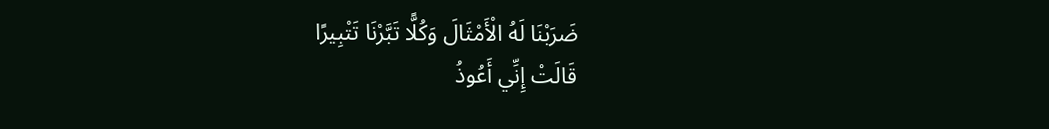ضَرَبْنَا لَهُ الْأَمْثَالَ وَكُلًّا تَبَّرْنَا تَتْبِيرًا
قَالَتْ إِنِّي أَعُوذُ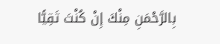بِالرَّحْمَنِ مِنْكَ إِنْ كُنْتَ تَقِيًّا